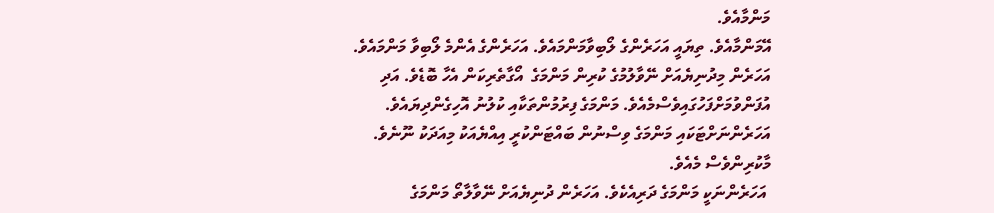މަންމާއެވެ.
އޭމަންމާއެވެ. ތިޔައީ އަހަރެންގެ ލޯބިވާމަންމައެވެ. އަހަރެންގެ އެންމެ ލޯބިވާ މަންމައެވެ. އަހަރެން މިދުނިޔެއަށް ނޭވާލުމުގެ ކުރިން މަންމަގެ  އޯގާތެރިކަން އެހާ ބޮޑެވެ. އަދި އުފަންވުމަށްފަހުގައިވެސްމެއެވެ. މަންމަގެ ފިރުމުންތަކާއި ކުލުނު އޮހިގެންދިޔައެވެ. އަހަރެންނަށްޓަކައި މަންމަގެ ވިސްނުން ބައްޓަންކުރީ އިއްޔެއަކު މިއަދަކު ނޫނެވެ. މާކުރިންވެސް މެއެވެ.
 އަހަރެންނަކީ މަންމަގެ ދަރިއެކެވެ. އަހަރެން ދުނިޔެއަށް ނޭވާލާތޯ މަންމަގެ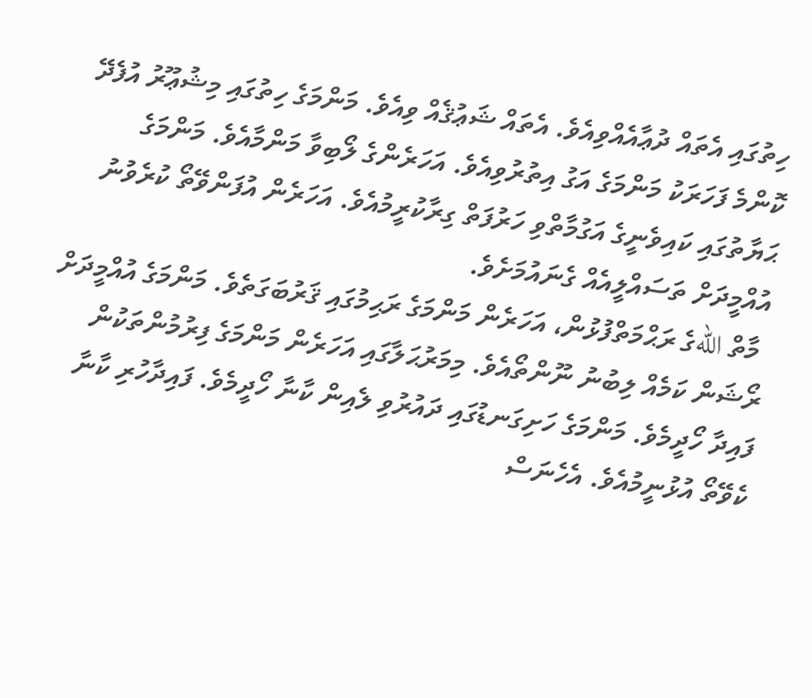ހިތުގައި އެތައް ދުޢާއެއްވިއެވެ. އެތައް ޝަޢުޤެއް ވިއެވެ. މަންމަގެ ހިތުގައި މިޝުޢޫރު އުފެދޭ ކޮންމެ ފަހަރަކު މަންމަގެ އަގު އިތުރުވިއެވެ. އަހަރެންގެ ލޯބިވާ މަންމާއެވެ. މަންމަގެ ޙަޔާތުގައި ކައިވެނީގެ އަގުމާތްވި ހަރުފަތް ގިރާކުރީމުއެވެ. އަހަރެން އުފަންވޭތޯ ކުރެވުނު އުއްމީދަށް ތަސައްލީއެއް ގެނައުމަށެވެ.
 މާތް اللهގެ ރަޙްމަތްފުޅުން، އަހަރެން މަންމަގެ ރަޙިމުގައި ޤަރުބަގަތެވެ. މަންމަގެ އުއްމީދަށް ރޯޝަން ކަމެއް ލިބުނު ނޫންތޯއެވެ. މިމަރުޙަލާގައި އަހަރެން މަންމަގެ ފިރުމުންތަކުން ފައިދާ ހޯދީމެވެ. މަންމަގެ ހަށިގަނޑުގައި ދައުރުވި ލެއިން ކާނާ ހޯދީމެވެ. ފައިދާހުރި ކާނާ ކެވޭތޯ އުޅުނީމުއެވެ. އެހެނަސް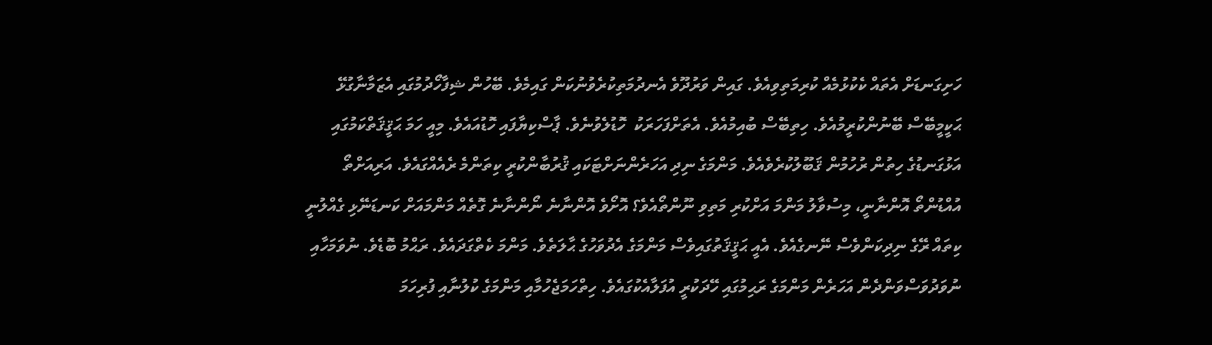ހަށިގަނޑަށް އެތައް ކެކުޅުމެއް ކުރިމަތިވިއެވެ. ގައިން ވަރުދޫވެ އެނދުމަތިކުރެވުނުކަން ގައިމެވެ. ބޭހުން ޝިފާހޯދުމުގައި އެޒަމާނާގުޅޭ ޙަކީމީބޭސް ބޭނުންކުރީމުއެވެ. ހިތިބޭސް ބުއިމުއެވެ. އެތަށްފަހަރަކު  ހޮޑުލެވުނެވެ. ޕާސްކިޔާފައި ހޮޑުއައެވެ. މިއީ ހަމަ ޙަޤީޤަތްކަމުގައި އަޅުގަނޑުގެ ހިތުން ރުހުމުން ޤަބޫލުކުރެވެއެވެ. މަންމަގެ ނިދި އަހަރެންނަށްޓަކައި ޤުރުބާންކުރީ ކިތަންމެ ރެއެއްގައެވެ. އަރިއަށްތޯ އުއްޑުންތޯ އޮންނާނީ، މިސުވާލު މަންމަ އަށްކުރި މަތިވި ނޫންތޯއެވެ؟ އޮށޯވެ އޮންނާނެ ނޯންނާނެ ގޮތެއް މަންމައަށް ކަނޑަނޭޅި ގެއްލުނީ ކިތައް ރޭގެ ނިދިކަންވެސް ނޭނގެއެވެ. އެއީ ޙަޤީޤަތުގައިވެސް މަންމަގެ އެދުވަހުގެ ޙާލަތެވެ. މަންމަ ކެތްގަދައެވެ. ރަޙްމު ބޮޑެވެ. ނުވަމަހާއި ނުވަދުވަސްވަންދެން އަހަރެން މަންމަގެ ރަޙިމުގައި ހޭދަކުރީ އުފަލާއެކުގައެވެ. ހިތްހަމަޖެހުމާއި މަންމަގެ ކުލުނާއި ފުރިހަމަ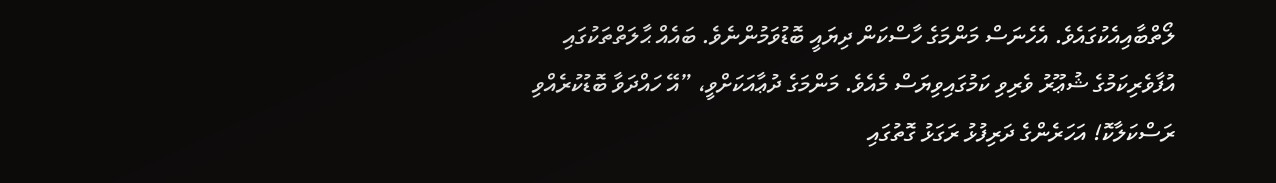ލޯތްބާއިއެކުގައެވެ. އެހެނަސް މަންމަގެ ހާސްކަން ދިޔައީ ބޮޑުވަމުންނެވެ. ބައެއް ޙާލަތްތަކުގައި އުފާވެރިކަމުގެ ޝުޢޫރު ވެރިވި ކަމުގައިވިޔަސް މެއެވެ. މަންމަގެ ދުޢާއަކަށްވީ، ”އޭ ހައްދަވާ ބޮޑުކުރެއްވި ރަސްކަލާކޮ! އަހަރެންގެ ދަރިފުޅު ރަގަޅު ގޮތުގައި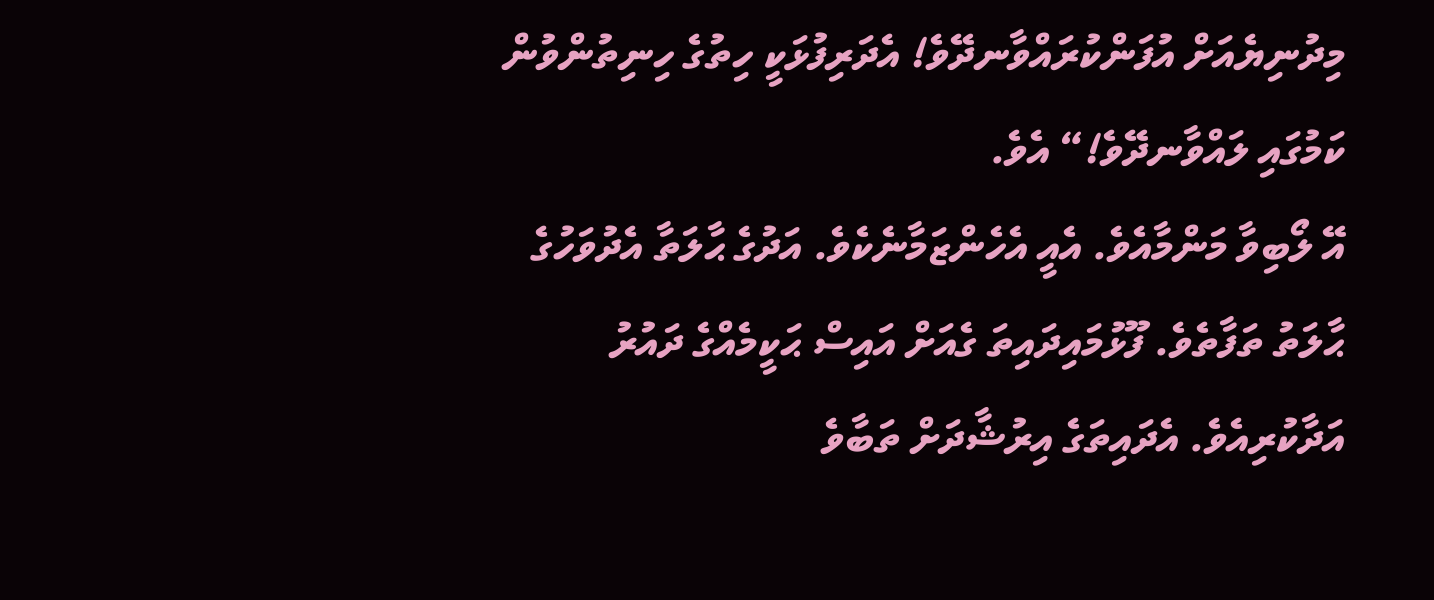މިދުނިޔެއަށް އުފަންކުރައްވާނދޭވެ! އެދަރިފުޅަކީ ހިތުގެ ހިނިތުންވުން ކަމުގައި ލައްވާނދޭވެ!“ އެވެ.
އޭ ލޯބިވާ މަންމާއެވެ. އެއީ އެހެންޒަމާނެކެވެ. އަދުގެ ޙާލަތާ އެދުވަހުގެ ޙާލަތު ތަފާތެވެ. ފޫޅުމައިދައިތަ ގެއަށް އައިސް ޙަކީމެއްގެ ދައުރު އަދާކުރިއެވެ. އެދައިތަގެ އިރުޝާދަށް ތަބާވެ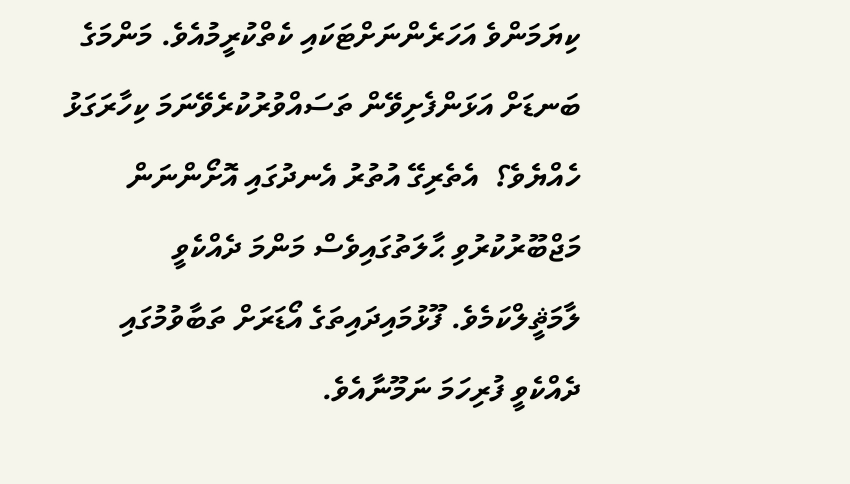ކިޔަމަންވެ އަހަރެންނަށްޓަކައި ކެތްކުރީމުއެވެ. މަންމަގެ ބަނޑަށް އަޅަންފެށިވޭން ތަސައްވުރުކުރެވޭނަމަ ކިހާރަގަޅު ހެއްޔެވެ؟  އެތެރިގޭ އުތުރު އެނދުގައި އޮށޯންނަން މަޖްބޫރުކުރުވި ޙާލަތުގައިވެސް މަންމަ ދެއްކެވީ ލާމަޘީލްކަމެވެ. ފޫޅުމައިދައިތަގެ އޯޑަރަށް ތަބާވުމުގައި ދެއްކެވީ ފުރިހަމަ ނަމޫނާއެވެ.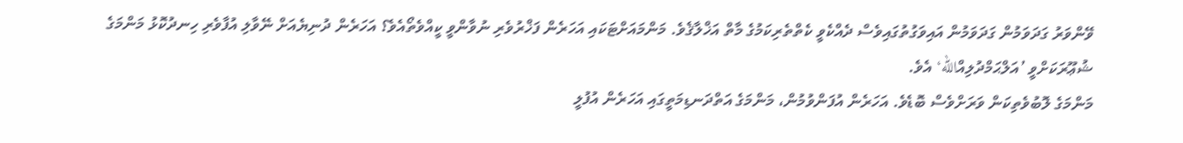ވޭންވަރު ގަދަވަމުން ގަދަވަމުން އައިވަގުތުގައިވެސް ދެއްކެވީ ކެތްތެރިކަމުގެ މާތް އަޚްލާޤެވެ. މަންމައަށްޓަކައި އަހަރެން ފަޚްރުވެރި ނުވާންވީ ކީއްވެތޯއެވެ؟ އަހަރެން ދުނިޔެއަށް ނޭވާލި އުފާވެރި ހިނދުކޮޅު މަންމަގެ ޝުޢޫރަކަށްވީ ’އަލްޙަމްދުލިއްالله‘ އެވެ.
މަންމަގެ ލޮބުވެތިކަން ވަރަށްވެސް ބޮޑެވެ. އަހަރެން އުފަންވުމުން، މަންމަގެ އަތްދަނޑިމަތީގައި އަހަރެން އުފުލީ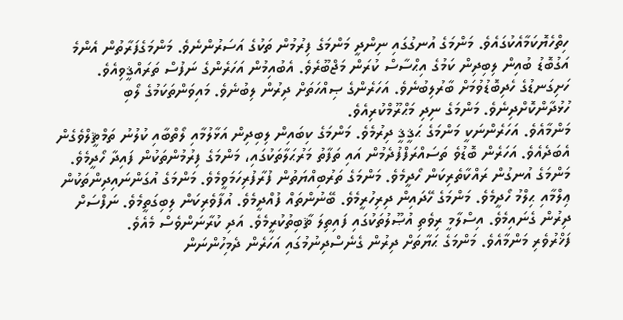ހިތްހެޔޮކަމާއެކުގައެވެ. މަންމަގެ އުނގުގައި ނިންދީ މަންމަގެ ފިރުމުން ތަކުގެ އަސަރުންނެވެ. މަންމަގެފަރާތުން އެންމެ އަގުބޮޑު ބުއިން ލިބިދިން ކަމުގެ އިޙްސާސް ކުރަން މަޖްބޫރެވެ. އެބުއިމުން އަހަރެންގެ ނަފުސް ތަރައްޤީވިއެވެ. ހަށިގަނޑުގެ ހެދިބޮޑުވުމަށް ބާރުލިބުނެވެ. އަހަރެންގެ ޞިއްހަތަށް ދިރުން ލިބުނެވެ. މައިވަންތަކަމުގެ ލޯބި ހުޅުދާންކޮށްދިނެވެ. މަންމަގެ ނިދި މަޙްރޫމްކުރިއެވެ.
މަންމާއެވެ. އަހަރެންނަކީ މަންމަގެ ޙަޤީޤީ ދިރުމެވެ. މަންމަގެ ކިބައިން ލިބިދިން އަޅާލުމާއި ލޯތްބާއި ކުލުނު ތަމްޘީލްވެގެން އެބަދެއެވެ. އަހަރެން ބޮޑުވެ ތަސައްރަފްފުދެމުން އައި ތަފާތު މަރުޙަލާތަކުގައި، މަންމަގެ ފިރުމުންތަކުން ފައިދާ ހޯދީމެވެ. މަންމަގެ އުނގުން ރައްކާތެރިކަން ހޯދީމެވެ. މަންމަގެ ތަރުބިއްޔަތުން ފުރާފުރިހަމަވީމެވެ. މަންމަގެ އުގަންނައިދިންތަކުން ޢިލްމާއި ޙިލްމު ހޯދީމެވެ. މަންމަގެ ހޭދައިން ދިރިހުރީމެވެ. ބޭނުންތައް ފުއްދީމެވެ. އުފާވެރިކަން ލިބިގަތީމެވެ. ނަފްސަށް ދިރުން ގެނައިމެވެ. އިސްލާމީ ރިވެތި އުޞޫލުތަކުގައި ފައިތިލަ ޘާބިތުކުރީމެވެ. އަދި ކުރާނަންވެސް މެއެވެ.
ފަޚްރުވެރި މަންމާއެވެ. މަންމަގެ ޙަޔާތަށް ދިރުން ގެނެސްދިނުމުގައި އަހަރެން ދެމިހުންނަން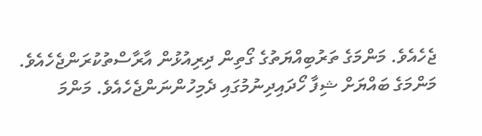ޖެހެއެވެ. މަންމަގެ ތަރުބިއްޔަތުގެ ގޯތިން ދިރިއުޅުން އާރާސްތުކުރަންޖެހެއެވެ. މަންމަގެ ބައްޔަށް ޝިފާ ހޯދައިދިނުމުގައި ދެމިހުންނަންޖެހެއެވެ. މަންމަ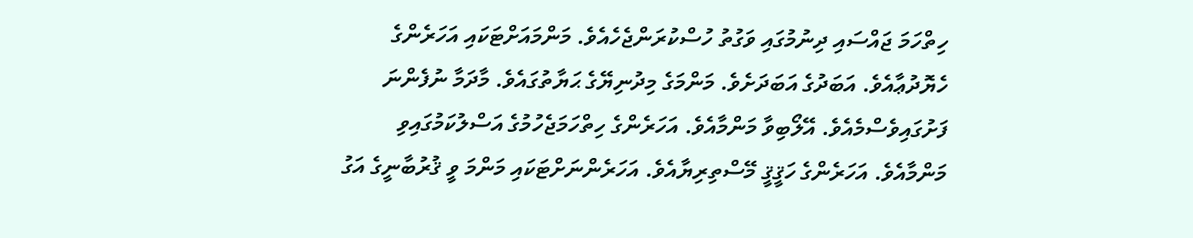ހިތްހަމަ ޖައްސައި ދިނުމުގައި ވަގުތު ހުސްކުރަންޖެހެއެވެ. މަންމައަށްޓަކައި އަހަރެންގެ ހެޔޮދުޢާއެވެ. އަބަދުގެ އަބަދަށެވެ. މަންމަގެ މިދުނިޔޭގެ ޙަޔާތުގައެވެ. މާދަމާ ނުފެންނަ ފަށުގައިވެސްމެއެވެ. އޭލޯބިވާ މަންމާއެވެ. އަހަރެންގެ ހިތްހަމަޖެހުމުގެ އަސްލުކަމުގައިވި މަންމާއެވެ. އަހަރެންގެ ހަޤީޤީ މޭސްތިރިޔާއެވެ. އަހަރެންނަށްޓަކައި މަންމަ ވީ ޤުރުބާނީގެ އަގު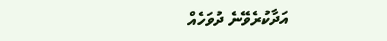އަދާކުރެވޭނެ ދުވަހެއް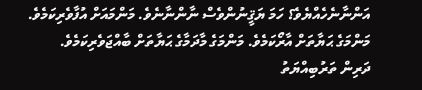އަންނާނެހެއްޔެވެ؟ ހަމަ ޔަޤީނުންވެސް ނާންނާނެވެ. މަންމައަށް އުފާވެރިކަމެވެ. މަންމަގެ ޙަޔާތަށް އާރޯކަމެވެ. މަންމަގެ މާދަމާގެ ޙަޔާތަށް ބާއްޖަވެރިކަމެވެ.
ދަރިން ތަރުބިއްޔަތު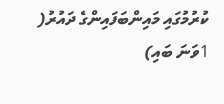ކުރުމުގައި މައިންބަފައިންގެ ދައުރު( 1ވަނަ ބައި)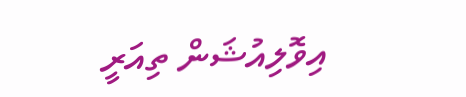އިވޮލިއުޝަން ތިއަރީ